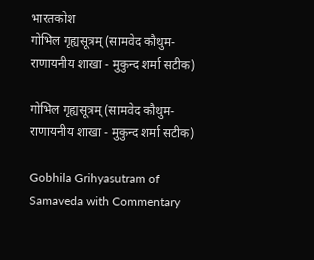भारतकोश
गोभिल गृह्यसूत्रम् (सामवेद कौथुम-राणायनीय शाखा - मुकुन्द शर्मा सटीक)

गोभिल गृह्यसूत्रम् (सामवेद कौथुम-राणायनीय शाखा - मुकुन्द शर्मा सटीक)

Gobhila Grihyasutram of Samaveda with Commentary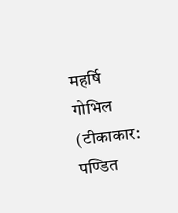महर्षि गोभिल (टीकाकार: पण्डित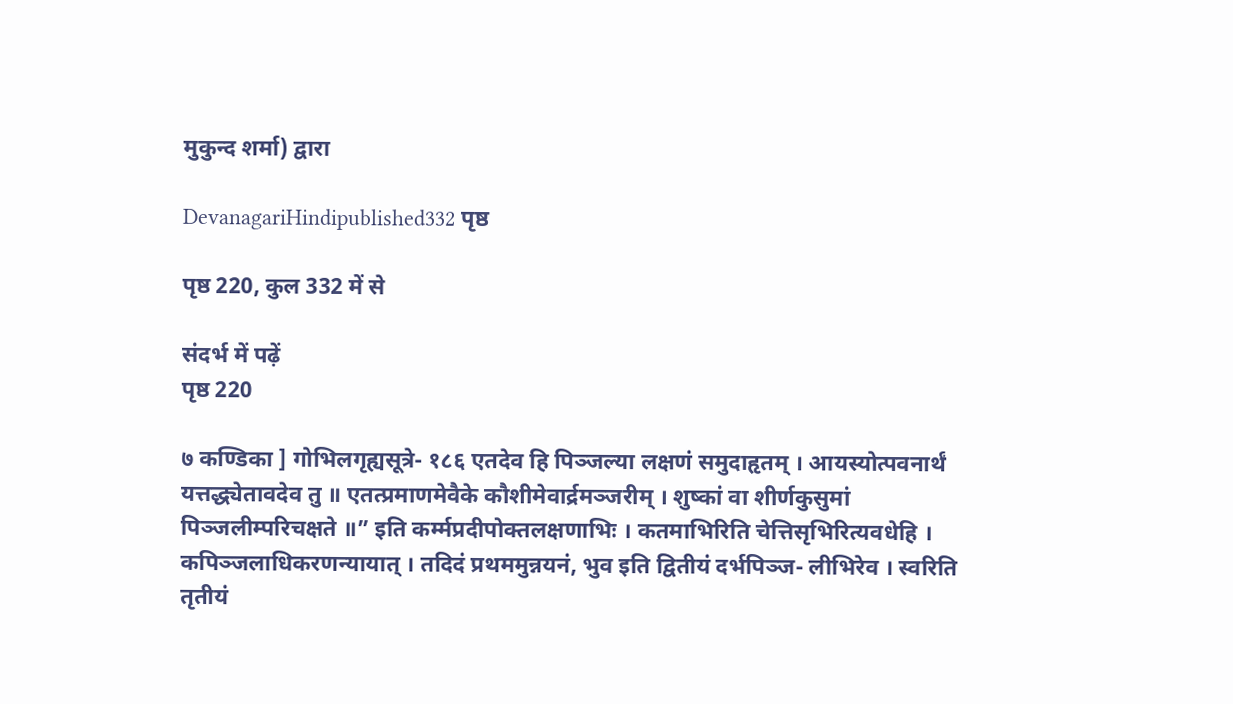मुकुन्द शर्मा) द्वारा

DevanagariHindipublished332 पृष्ठ

पृष्ठ 220, कुल 332 में से

संदर्भ में पढ़ें
पृष्ठ 220

७ कण्डिका ] गोभिलगृह्यसूत्रे- १८६ एतदेव हि पिञ्जल्या लक्षणं समुदाहृतम् । आयस्योत्पवनार्थं यत्तद्ध्येतावदेव तु ॥ एतत्प्रमाणमेवैके कौशीमेवार्द्रमञ्जरीम् । शुष्कां वा शीर्णकुसुमां पिञ्जलीम्परिचक्षते ॥” इति कर्म्मप्रदीपोक्तलक्षणाभिः । कतमाभिरिति चेत्तिसृभिरित्यवधेहि । कपिञ्जलाधिकरणन्यायात् । तदिदं प्रथममुन्नयनं, भुव इति द्वितीयं दर्भपिञ्ज- लीभिरेव । स्वरिति तृतीयं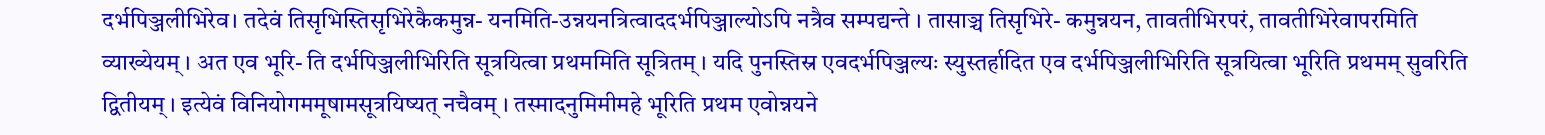दर्भपिञ्जलीभिरेव। तदेवं तिसृभिस्तिसृभिरेकैकमुन्न- यनमिति-उन्नयनत्रित्वाददर्भपिञ्जाल्योऽपि नत्रैव सम्पद्यन्ते । तासाञ्च तिसृभिरे- कमुन्नयन, तावतीभिरपरं, तावतीभिरेवापरमिति व्याख्येयम् । अत एव भूरि- ति दर्भपिञ्जलीभिरिति सूत्रयित्वा प्रथममिति सूत्रितम् । यदि पुनस्तिस्र एवदर्भपिञ्जल्यः स्युस्तर्हादित एव दर्भपिञ्जलीभिरिति सूत्रयित्वा भूरिति प्रथमम् सुवरिति द्वितीयम् । इत्येवं विनियोगममूषामसूत्रयिष्यत् नचैवम् । तस्मादनुमिमीमहे भूरिति प्रथम एवोन्नयने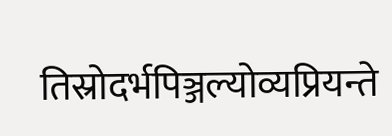तिस्रोदर्भपिञ्जल्योव्यप्रियन्ते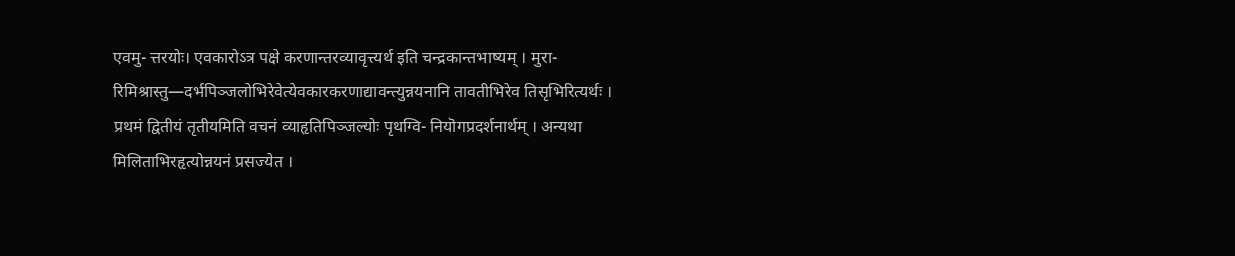एवमु- त्तरयोः। एवकारोऽत्र पक्षे करणान्तरव्यावृत्त्यर्थ इति चन्द्रकान्तभाष्यम् । मुरा- रिमिश्रास्तु—दर्भपिञ्जलोभिरेवेत्येवकारकरणाद्यावन्त्युन्नयनानि तावतीभिरेव तिसृभिरित्यर्थः । प्रथमं द्वितीयं तृतीयमिति वचनं व्याहृतिपिञ्जल्योः पृथग्वि- नियॊगप्रदर्शनार्थम् । अन्यथा मिलिताभिरहृत्योन्नयनं प्रसज्येत ।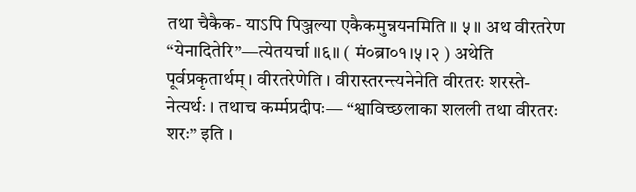तथा चैकैक- याऽपि पिञ्जल्या एकैकमुन्नयनमिति ॥ ५॥ अथ वीरतरेण “येनादितेरि”—त्येतयर्चा ॥६॥ ( मं०ब्रा०१।५।२ ) अथेति पूर्वप्रकृतार्थम् । वीरतरेणेति । वीरास्तरन्त्यनेनेति वीरतरः शरस्ते- नेत्यर्थः । तथाच कर्म्मप्रदीपः— “श्वाविच्छलाका शलली तथा वीरतरः शरः” इति ।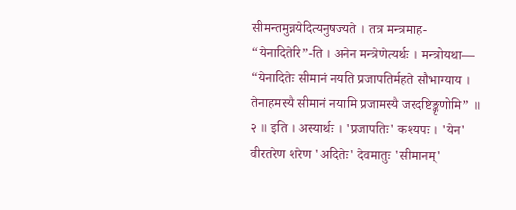सीमन्तमुन्नयेदित्यनुषज्यते । तत्र मन्त्रमाह- “येनादितेरि”-ति । अनेन मन्त्रेणेत्यर्थः । मन्त्रोयथा— “येनादितेः सीमानं नयति प्रजापतिर्महते सौभाग्याय । तेनाहमस्यै सीमानं नयामि प्रजामस्यै जरदष्टिङ्कृणोमि” ॥ २ ॥ इति । अस्यार्थः । 'प्रजापतिः' कश्यपः । 'येन' वीरतरेण शरेण 'अदितेः' देवमातुः 'सीमानम्'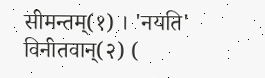सीमन्तम्(१) । 'नयति' विनीतवान्(२) (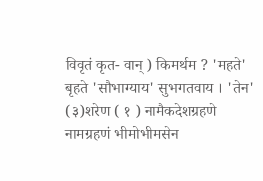विवृतं कृत- वान् ) किमर्थम ? 'महते' बृहते 'सौभाग्याय' सुभगतवाय । 'तेन' (३)शरेण ( १ ) नामैकदेशग्रहणे नामग्रहणं भीमोभीमसेन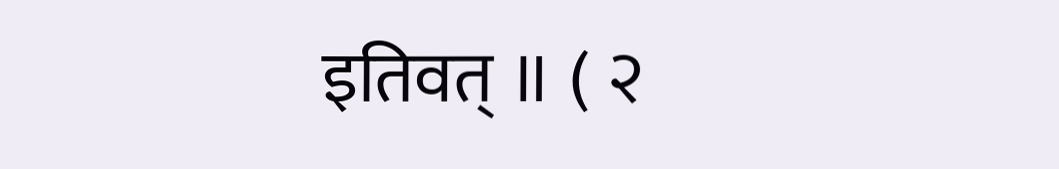इतिवत् ॥ ( २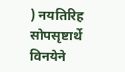) नयतिरिह सोपसृष्टार्थे विनयेने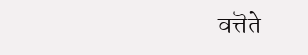वत्तॆते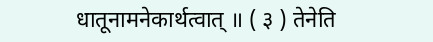धातूनामनेकार्थत्वात् ॥ ( ३ ) तेनेति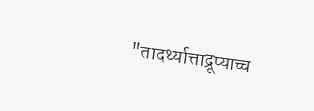"तादर्थ्यात्ताद्रूप्याच्च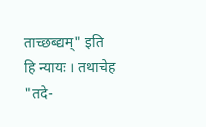ताच्छब्द्यम्" इति हि न्यायः । तथाचेह "तदे-